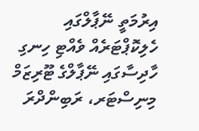އިރުމަތީ ނޭޕާލްގައި ހެލިކޮޕްޓަރެއް ވެއްޓި ހިނގި ހާދިސާގައި ނޭޕާލްގެ ޓޫރިޒަމް މިނިސްޓަރ، ރަބިންދްރަ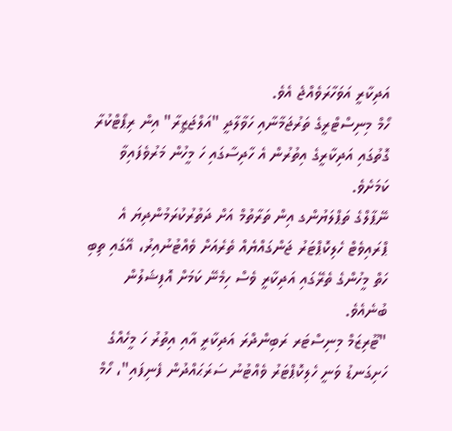އަދިކާރީ އަވަހާރަވެއްޖެ އެވެ.
ހޯމް މިނިސްޓްރީގެ ތަރުޖަމާނާއި ހަވާލާދީ "އަލްޖަޒީރާ" އިން ރިޕޯޓްކުރާ ގޮތުގައި އަދިކާރީގެ އިތުރުން އެ ހާދިސާގައި ހަ މީހުން މަރުވެފައިވާ ކަމަށެވެ.
ނޭޕާލްގެ ތަޕްލަޔުންގ އިން ތަރާތުމް އަށް ދަތުރުކުރަމުންދިޔަ އެ ޕްރައިވެޓް ހެލިކޮޕްޓަރު ޖަންގައްޔެއް ތެރެއަށް ވެއްޓުނުއިރު، އޭގައި ތިބި ހަތް މީހުންގެ ތެރޭގައި އަދިކާރީ ވެސް ހިމެނޭ ކަމަށް އޮފިޝަލުން ބުނެއެވެ.
"ޓޫރިޒަމް މިނިސްޓަރ ރަބިންދްރަ އަދިކާރީ އާއި އިތުރު ހަ މީހެއްގެ ހަށިގަނޑު ވަނީ ހެލިކޮޕްޓަރު ވެއްޓުނު ސަރަޙައްދުން ފެނިފައި"، ހޯމް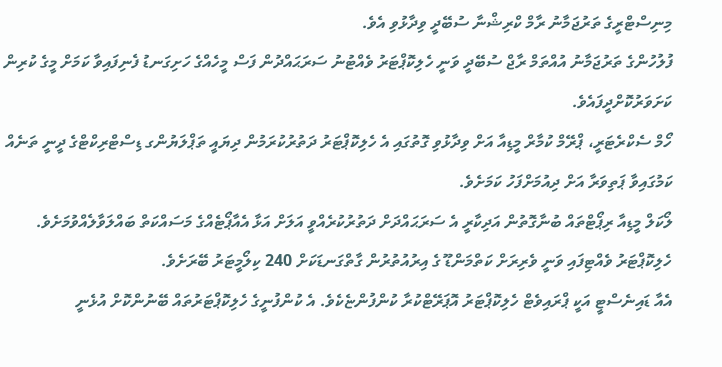މިނިސްޓްރީގެ ތަރުޖަމާނު ރާމް ކްރިޝްނާ ސުބޭދީ ވިދާޅުވި އެވެ.
ފުލުހުންގެ ތަރުޖަމާނު އުއްތަމް ރާޖް ސުބޭދީ ވަނީ ހެލިކޮޕްޓަރު ވެއްޓުނު ސަރަޙައްދުން ފަސް މީހެއްގެ ހަށިގަނޑު ފެނިފައިވާ ކަމަށް މީގެ ކުރިން ކަށަވަރުކޮށްދީފައެވެ.
ހޯމް ސެކްރެޓަރީ، ޕްރޭމް ކުމާރް މީޑިއާ އަށް ވިދާޅުވި ގޮތުގައި އެ ހެލިކޮޕްޓަރު ދަތުރުކުރަމުން ދިޔައީ ތަޕްލަޔުންގ ޑިސްޓްރިކްޓްގެ ދީނީ ތަނެއް ކަމުގައިވާ ޕަތިވަރާ އަށް ދިއުމަށްފަހު ކަމަށެވެ.
ލޯކަލް މީޑިއާ ރިޕޯޓްތައް ބުނާގޮތުން އަދިކާރީ އެ ސަރަޙައްދަށް ދަތުރުކުރެއްވީ އަލަށް އަޅާ އެއާޕޯޓެއްގެ މަސައްކަތް ބައްލަވާލެއްވުމަށެވެ.
ހެލިކޮޕްޓަރު ވެއްޓިފައި ވަނީ ވެރިރަށް ކަތްމަންޑޫ ގެ އިރުއުތުރުން ގާތްގަނޑަކަށް 240 ކިލޯމީޓަރު ބޭރަށެވެ.
އެއާ ޑައިނެސްޓީ އަކީ ޕްރައިވެޓް ހެލިކޮޕްޓަރު އޮޕަރޭޓްކުރާ ކުންފުންޏެކެވެ. އެ ކުންފުނީގެ ހެލިކޮޕްޓަރުތައް ބޭނުންކޮށް އުޅެނީ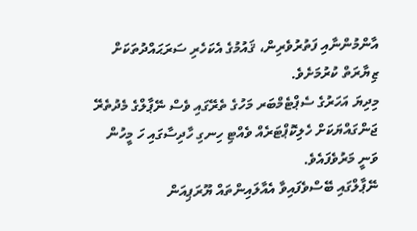އާންމުންނާއި ފަތުރުވެރިން، ޤައުމުގެ އެކަހެރި ސަރަޙައްދުތަކަށް ޒިޔާރަތް ކުރުމަށެވެ.
މިދިޔަ އަހަރުގެ ސެޕްޓެމްބަރ މަހުގެ ތެރޭގައި ވެސް ނޭޕާލްގެ މެދުތެރޭ ޖަންގައްޔަކަށް ހެލިކޮޕްޓަރެއް ވެއްޓި ހިނގި ހާދިސާގައި ހަ މީހުން ވަނީ މަރުވެފައެވެ.
ނޭޕާލްގައި ބޭސްވެފައިވާ އެއާލައިންތައް ޔޫރަޕިއަން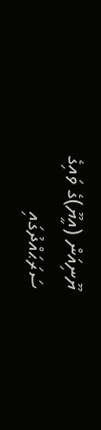ޔޫނިއަން (އީޔޫ)ގެ ވައިގެ ސަރަޙައްދުގައި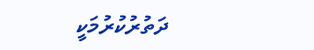ދަތުރުކުރުމަކީ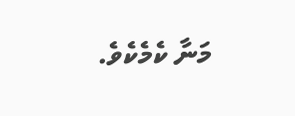މަނާ ކެމެކެވެ.